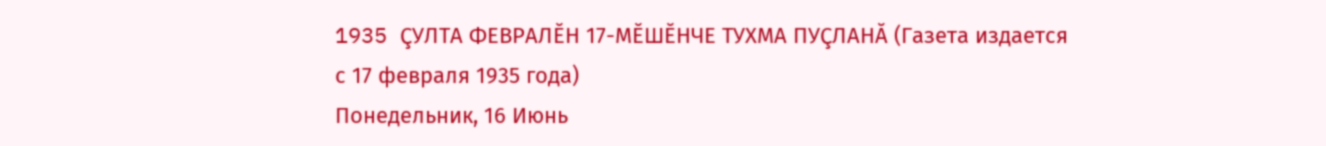1935 ÇУЛТА ФЕВРАЛĔН 17-МĔШĔНЧЕ ТУХМА ПУÇЛАНĂ (Газета издается с 17 февраля 1935 года)
Понедельник, 16 Июнь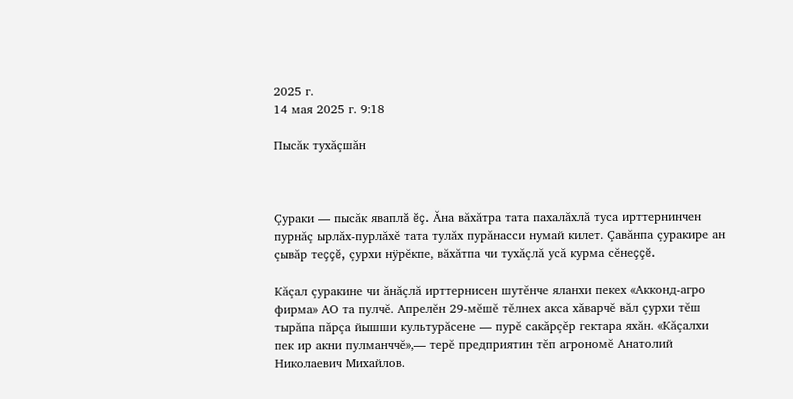2025 г.
14 мая 2025 г. 9:18

Пысăк тухăçшăн



Çураки — пысăк яваплă ĕç. Ăна вăхăтра тата пахалăхлă туса ирттернинчен пурнăç ырлăх-пурлăхĕ тата тулăх пурăнасси нумай килет. Çавăнпа çуракире ан çывăр теççĕ, çурхи нÿрĕкпе, вăхăтпа чи тухăçлă усă курма сĕнеççĕ.

Кăçал çуракине чи ăнăçлă ирттернисен шутĕнче яланхи пекех «Акконд-агро фирма» АО та пулчĕ. Апрелĕн 29-мĕшĕ тĕлнех акса хăварчĕ вăл çурхи тĕш тырăпа пăрçа йышши культурăсене — пурĕ сакăрçĕр гектара яхăн. «Кăçалхи пек ир акни пулманччĕ»,— терĕ предприятин тĕп агрономĕ Анатолий Николаевич Михайлов.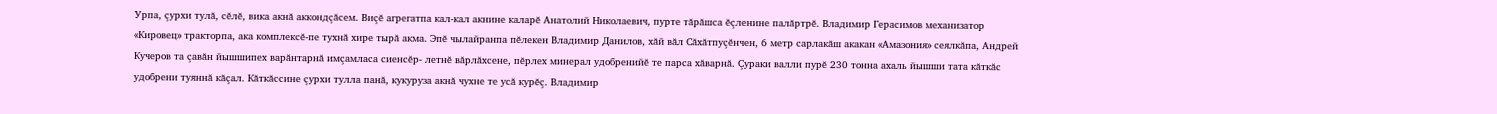Урпа, çурхи тулă, сĕлĕ, вика акнă аккондçăсем. Виçĕ агрегатпа кал-кал акнине каларĕ Анатолий Николаевич, пурте тăрăшса ĕçленине палăртрĕ. Владимир Герасимов механизатор «Кировец» тракторпа, ака комплексĕ-пе тухнă хире тырă акма. Эпĕ чылайранпа пĕлекен Владимир Данилов, хăй вăл Сăхăтпуçĕнчен, 6 метр сарлакăш акакан «Амазония» сеялкăпа, Андрей Кучеров та çавăн йышшипех варăнтарнă имçамласа сиенсĕр- летнĕ вăрлăхсене, пĕрлех минерал удобренийĕ те парса хăварнă. Çураки валли пурĕ 230 тонна ахаль йышши тата кăткăс удобрени туяннă кăçал. Кăткăссине çурхи тулла панă, кукуруза акнă чухне те усă курĕç. Владимир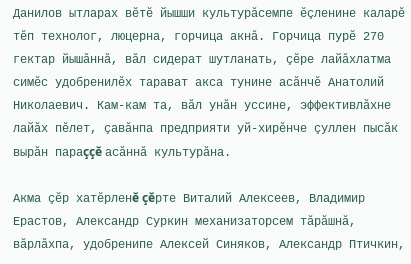Данилов ытларах вĕтĕ йышши культурăсемпе ĕçленине каларĕ тĕп технолог, люцерна, горчица акнă. Горчица пурĕ 270 гектар йышăннă, вăл сидерат шутланать, çĕре лайăхлатма симĕс удобренилĕх тарават акса тунине асăнчĕ Анатолий Николаевич. Кам-кам та, вăл унăн уссине, эффективлăхне лайăх пĕлет, çавăнпа предприяти уй-хирĕнче çуллен пысăк вырăн параççĕ асăннă культурăна.

Акма çĕр хатĕрленĕ çĕрте Виталий Алексеев, Владимир Ерастов, Александр Суркин механизаторсем тăрăшнă, вăрлăхпа, удобренипе Алексей Синяков, Александр Птичкин,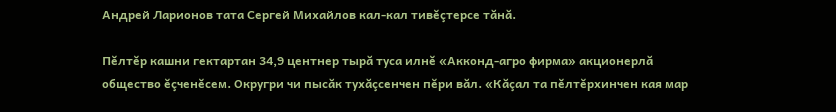Андрей Ларионов тата Сергей Михайлов кал-кал тивĕçтерсе тăнă.

Пĕлтĕр кашни гектартан 34,9 центнер тырă туса илнĕ «Акконд-агро фирма» акционерлă общество ĕçченĕсем. Округри чи пысăк тухăçсенчен пĕри вăл. «Кăçал та пĕлтĕрхинчен кая мар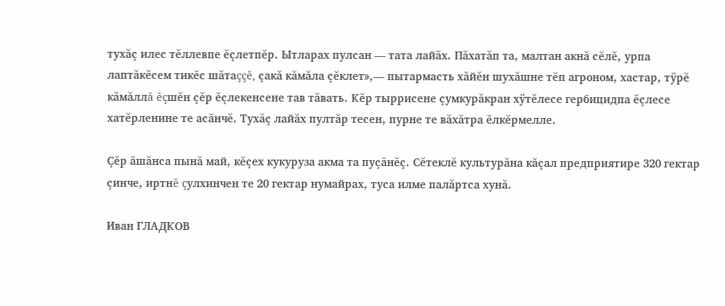тухăç илес тĕллевпе ĕçлетпĕр. Ытларах пулсан — тата лайăх. Пăхатăп та, малтан акнă сĕлĕ, урпа лаптăкĕсем тикĕс шăтаççĕ, çакă кăмăла çĕклет»,— пытармасть хăйĕн шухăшне тĕп агроном, хастар, тÿрĕ кăмăллă ĕçшĕн çĕр ĕçлекенсене тав тăвать. Кĕр тыррисене çумкурăкран хÿтĕлесе гербицидпа ĕçлесе хатĕрленине те асăнчĕ. Тухăç лайăх пултăр тесен, пурне те вăхăтра ĕлкĕрмелле.

Çĕр ăшăнса пынă май, кĕçех кукуруза акма та пуçăнĕç. Сĕтеклĕ культурăна кăçал предприятире 320 гектар çинче, иртнĕ çулхинчен те 20 гектар нумайрах, туса илме палăртса хунă.

Иван ГЛАДКОВ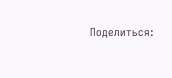Поделиться: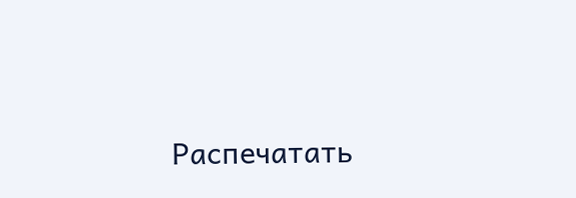Распечатать